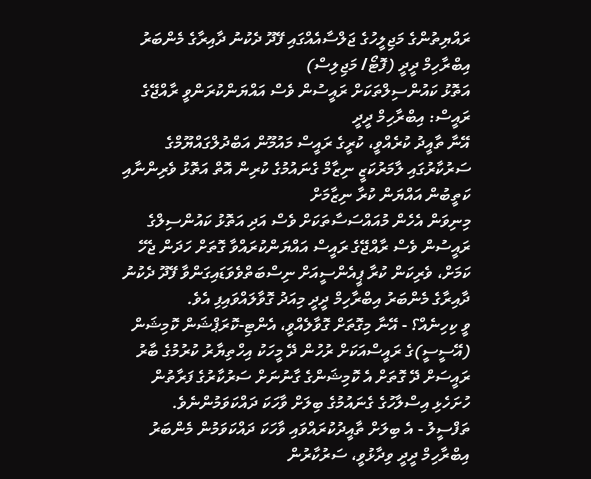ރައްޔިތުންގެ މަޖިލީހުގެ ޖަލްސާއެއްގައި ފޭދޫ ދެކުނު ދާއިރާގެ މެންބަރު އިބްރާހިމް ދީދީ (ފޮޓޯ/ މަޖިލިސް)
އަތޮޅު ކައުންސިލްތަކަށް ރައީސުން ވެސް އައްޔަންކުރަންވީ ރާއްޖޭގެ ރައީސް: އިބްރާހިމް ދީދީ
އޭނާ ތާއީދު ކުރެއްވީ، ކުރީގެ ރައީސް މައުމޫން އަބްދުލްގައްޔޫމްގެ ސަރުކާރުގައި ލާމަރުކަޒީ ނިޒާމް ގެނައުމުގެ ކުރިން އޮތް އަތޮޅު ވެރިންނާއި ކަތީބުން އައްޔަން ކުރާ ނިޒާމަށް
މިނިވަން އެހެން މުއައްސަސާތަކަށް ވެސް އަދި އަތޮޅު ކައުންސިލްގެ ރައީސުން ވެސް ރާއްޖޭގެ ރައީސް އައްޔަންކުރައްވާ ގޮތަށް ހަދަން ޖެހޭ ކަމަށް، ވެރިކަން ކުރާ ޕީއެންސީއަށް ނިސްބަތްވެވަޑައިގަންވާ ފޭދޫ ދެކުނު ދާއިރާގެ މެންބަރު އިބްރާހިމް ދީދީ މިއަދު ގޮވާލައްވައިފި އެވެ.
ވީ ކިހިނެއް؟ - އޭނާ މިގޮތަށް ގޮވާލެއްވީ، އެންޓި-ކޮރަޕްޝަން ކޮމިޝަން (އޭސީސީ)ގެ ރައީސްއަކަށް ރުހުން ދޭ މީހަކު އިހްތިޔާރު ކުރުމުގެ ބާރު ރައީސަށް ދޭ ގޮތަށް އެ ކޮމިޝަންގެ ގާނުނަށް ސަރުކާރުގެ ފަރާތުން ހުށަހެޅި އިސްލާހުގެ ގެނައުމުގެ ބިލަށް ވާހަކަ ދައްކަވަމުންނެވެ.
ތަފްސީލު - އެ ބިލަށް ތާއީދުކުރައްވައި ވާހަކަ ދައްކަވަމުން މެންބަރު އިބްރާހިމް ދީދީ ވިދާޅުވީ، ސަރުކާރުން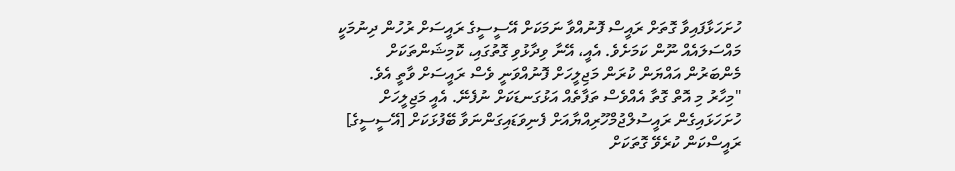ހުށަހަޅާފައިވާ ގޮތަށް ރައީސް ފޮނުއްވާ ނަމަކަށް އޭސީސީގެ ރައީސަށް ރުހުން ދިނުމަކީ މައްސަލައެއް ނޫން ކަމަށެވެ. އެއީ، އޭނާ ވިދާޅުވި ގޮތުގައި، ކޮމިޝަންތަކަށް މެންބަރުން އައްޔަން ކުރަން މަޖިލީހަށް ފޮނުއްވަނީ ވެސް ރައީސަށް ވާތީ އެވެ.
"މިހާރު މި އޮތް ގޮތާ އެއްވެސް ތަފާތެއް އަޅުގަނޑަކަށް ނުފެނޭ. އެއީ މަޖިލީހަށް ހުށަހަޅައިގެން ރައީސުލްޖުމްހޫރިއްޔާއަށް ފެނިވަޑައިގަންނަވާ ބޭފުޅަކަށް [އޭސީސީގެ] ރައީސްކަން ކުރެވޭ ގޮތަކަށް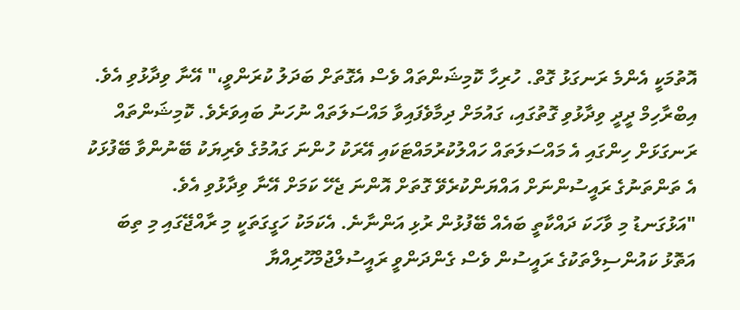އޮތުމަކީ އެންމެ ރަނގަޅު ގޮތް. ހުރިހާ ކޮމިޝަންތައް ވެސް އެގޮތަށް ބަދަލު ކުރަންވީ،" އޭނާ ވިދާޅުވި އެވެ.
އިބްރާހިމް ދީދީ ވިދާޅުވި ގޮތުގައި، ގައުމަށް ދިމާވެފައިވާ މައްސަލަތައް ނުހަނު ބައިވަރެވެ. ކޮމިޝަންތައް ރަނގަޅަށް ހިންގައި އެ މައްސަލަތައް ހައްލުކުރުމައްޓަކައި އޭރަކު ހުންނަ ގައުމުގެ ވެރިޔަކު ބޭނުންވާ ބޭފުޅަކު އެ ތަންތަނުގެ ރައީސުންނަށް އައްޔަންކުރެވޭ ގޮތަށް އޮންނަ ޖެހޭ ކަމަށް އޭނާ ވިދާޅުވި އެވެ.
"އަޅުގަނޑު މި ވާހަކަ ދައްކާތީ ބައެއް ބޭފުޅުން ރުޅި އަންނާނެ. އެކަމަކު ހަގީގަތަކީ މި ރާއްޖޭގައި މި ތިބަ އަތޮޅު ކައުންސިލްތަކުގެ ރައީސުން ވެސް ގެންދަންވީ ރައީސުލްޖުމްހޫރިއްޔާ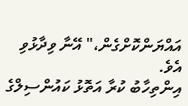އައްޔަންކޮށްގެން،" އޭނާ ވިދާޅުވި އެވެ.
އިންތިހާބު ކުރާ އަތޮޅު ކައުންސިލްގެ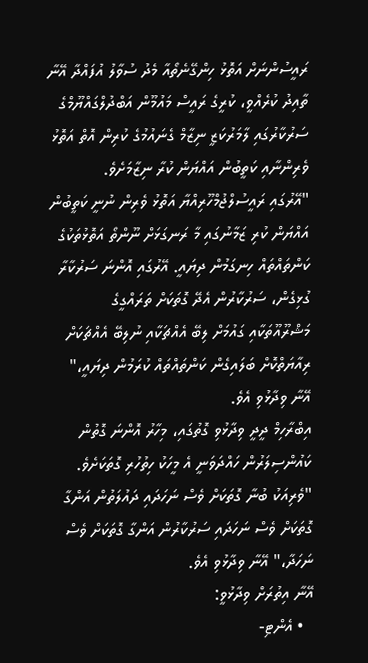ރައީސުންނަށް އަތޮޅު ހިންގޭނެތޯއާ މެދު ސުވާލު އުފައްދާ އޭނާ ތާއިދު ކުރެއްވީ، ކުރީގެ ރައީސް މައުމޫން އަބްދުލްގައްޔޫމްގެ ސަރުކާރުގައި ލާމަރުކަޒީ ނިޒާމް ގެނައުމުގެ ކުރިން އޮތް އަތޮޅު ވެރިންނާއި ކަތީބުން އައްޔަން ކުރާ ނިޒާމަށެވެ.
"އޭރުގައި ރައީސުލްޖުމްހޫރިއްޔާ އަތޮޅު ވެރިން ނުނީ ކަތީބުން އައްޔަން ކުރި ޒަމާނުގައި މާ ރަނގަޅަށް ނޫންތޯ އަތޮޅުތަކުގެ ކަންތައްތައް ހިނގަމުން ދިޔައީ. އޭރުގައި އޮންނަ ސަރުކާރާ ގުޅިގެން، ސަރުކާރުން އެދޭ ގޮތަކަށް ތަރައްގީގެ މަޝްރޫއޫތަކާއި ގައުމަށް ލިބޭ އެއްޗަކާއި ނުލިބޭ އެއްޗަކަށް ރިއާޔަތްކޮށް ބަލައިގެން ކަންތައްތައް ކުރަމުން ދިޔައީ،" އޭނާ ވިދާޅުވި އެވެ.
އިބްރާހިމް ދީދީ ވިދާޅުވި ގޮތުގައި، މިހާރު އޮންނަ ގޮތުން ކައުންސިލަރުން ހައްދަވަނީ އެ މީހަކު ހިތުހުރި ގޮތަކަށެވެ.
"ވެރިއަކު ބުނާ ގޮތަކަށް ވެސް ނަހަދައި ދައުލަތުން އަންގާ ގޮތަކަށް ވެސް ނަހަދައި ސަރުކާރުން އަންގާ ގޮތަކަށް ވެސް ނަހަދާ،" އޭނާ ވިދާޅުވި އެވެ.
އޭނާ އިތުރަށް ވިދާޅުވީ:
  • އެންޓި-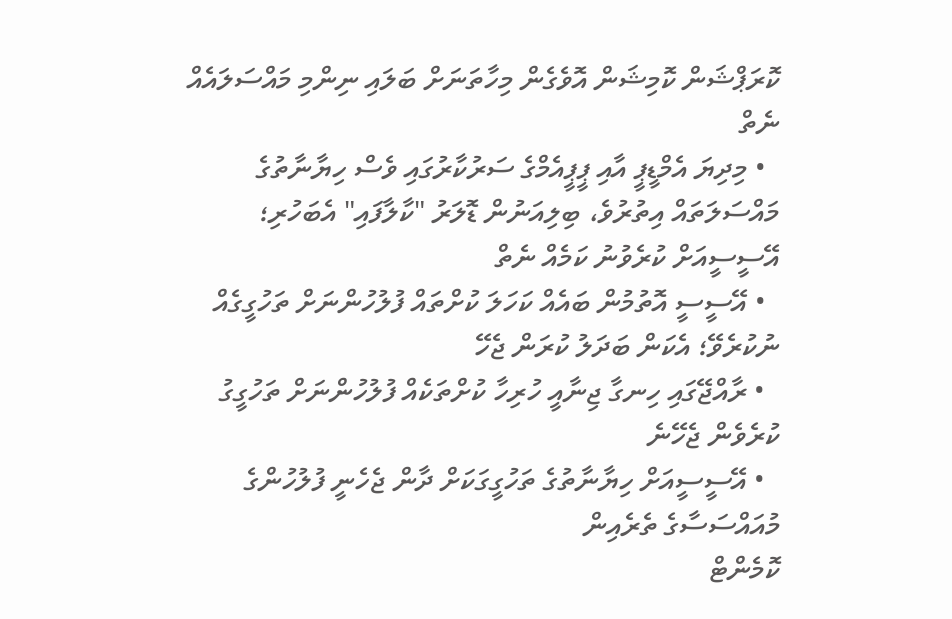ކޮރަޕްޝަން ކޮމިޝަން އޮވެގެން މިހާތަނަށް ބަލައި ނިންމި މައްސަލައެއް ނެތް
  • މިދިޔަ އެމްޑީޕީ އާއި ޕީޕީއެމްގެ ސަރުކާރުގައި ވެސް ހިޔާނާތުގެ މައްސަލަތައް އިތުރުވެ، ބިލިއަނުން ޑޮލަރު "ކާލާފައި" އެބަހުރި؛ އޭސީސީއަށް ކުރެވުނު ކަމެއް ނެތް
  • އޭސީސީ އޮތުމުން ބައެއް ކަހަލަ ކުށްތައް ފުލުހުންނަށް ތަހުގީގެއް ނުކުރެވޭ؛ އެކަން ބަދަލު ކުރަން ޖެހޭ
  • ރާއްޖޭގައި ހިނގާ ޖިނާއީ ހުރިހާ ކުށްތަކެއް ފުލުހުންނަށް ތަހުގީގު ކުރެވެން ޖެހޭނެ
  • އޭސީސީއަށް ހިޔާނާތުގެ ތަހުގީގަކަށް ދާން ޖެހެނީ ފުލުހުންގެ މުއައްސަސާގެ ތެރެއިން
ކޮމެންޓް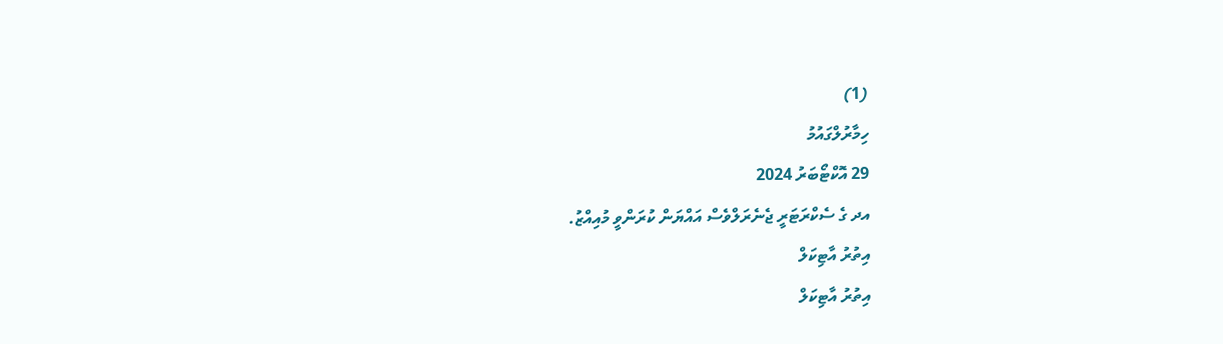(1)
ހިމާރުލްގައުމު
29 އޮކްޓޯބަރު 2024
އދ ގެ ސެކްރަޓަރީ ޖެނެރަލްވެސް އައްޔަން ކުރަންވީ މުއިއްޒު.
އިތުރު އާޓިކަލް
އިތުރު އާޓިކަލް